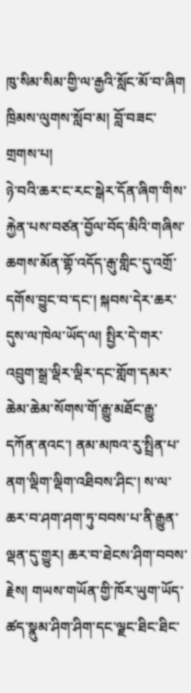ཁུ་སིམ་སིམ་གྱི་ལ་རྒྱའི་སློང་མོ་བ་ཞིག
ཁྲིམས་ལུགས་སློབ་མ། བློ་བཟང་གྲགས་པ།
ཉེ་བའི་ཆར་ང་རང་སྒེར་དོན་ཞིག་གིས་རྐྱེན་པས་བཙན་བྱོལ་བོད་མིའི་གཞིས་ཆགས་མོན་གྷོ་འདོད་རྒུ་གླིང་དུ་འགྲོ་དགོས་བྱུང་བ་དང་། སྐབས་དེར་ཆར་དུས་ལ་ཁེལ་ཡོད་ལ། སྤྱིར་དེ་གར་འབྲུག་སྒྲ་ལྡིར་ལྡིར་དང་གློག་དམར་ཆེམ་ཆེམ་སོགས་གོ་རྒྱུ་མཐོང་རྒྱུ་དཀོན་ནའང་། ནམ་མཁའ་རུ་སྤྲིན་པ་ནག་ལྡིག་ལྡིག་འཐིབས་ཤིང་། ས་ལ་ཆར་བ་ཤག་ཤག་ཏུ་བབས་པ་ནི་རྒྱུན་ལྡན་དུ་གྱུར། ཆར་བ་ཐེངས་ཤིག་བབས་རྗེས། གཡས་གཡོན་གྱི་ཁོར་ཡུག་ཡོད་ཚད་སྣུམ་ཤིག་ཤིག་དང་ལྗང་ཐིང་ཐིང་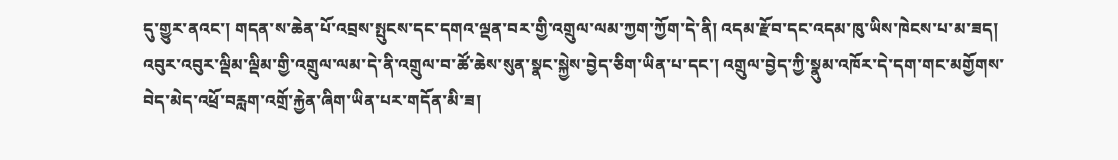དུ་གྱུར་ནའང་། གདན་ས་ཆེན་པོ་འབྲས་སྤུངས་དང་དགའ་ལྡན་བར་གྱི་འགྲུལ་ལམ་ཀྱག་ཀྱོག་དེ་ནི། འདམ་རྫོབ་དང་འདམ་ཁུ་ཡིས་ཁེངས་པ་མ་ཟད། འབུར་འབུར་ལྡིམ་ལྡིམ་གྱི་འགྲུལ་ལམ་དེ་ནི་འགྲུལ་བ་ཚོ་ཆེས་སུན་སྣང་སྐྱེས་བྱེད་ཅིག་ཡིན་པ་དང་། འགྲུལ་བྱེད་ཀྱི་སྣུམ་འཁོར་དེ་དག་གང་མགྱོགས་བེད་མེད་འཕྲོ་བརླག་འགྲོ་རྐྱེན་ཞིག་ཡིན་པར་གདོན་མི་ཟ།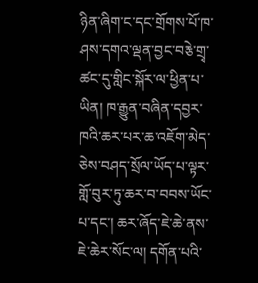ཉིན་ཞིག་ང་དང་གྲོགས་པོ་ཁ་ཤས་དགའ་ལྡན་བྱང་བརྕེ་གྲྭ་ཚང་དུ་གླིང་སྐོར་ལ་ཕྱིན་པ་ཡིན། ཁ་རྒྱུན་བཞིན་དབྱར་ཁའི་ཆར་པར་ཆ་འཇོག་མེད་ཅེས་བཤད་སྲོལ་ཡོད་པ་ལྟར་གློ་བུར་ཏུ་ཆར་བ་བབས་ཡོང་པ་དང་། ཆར་ཞོད་ཇེ་ཆེ་ནས་ཇེ་ཆེར་སོང་ལ། དགོན་པའི་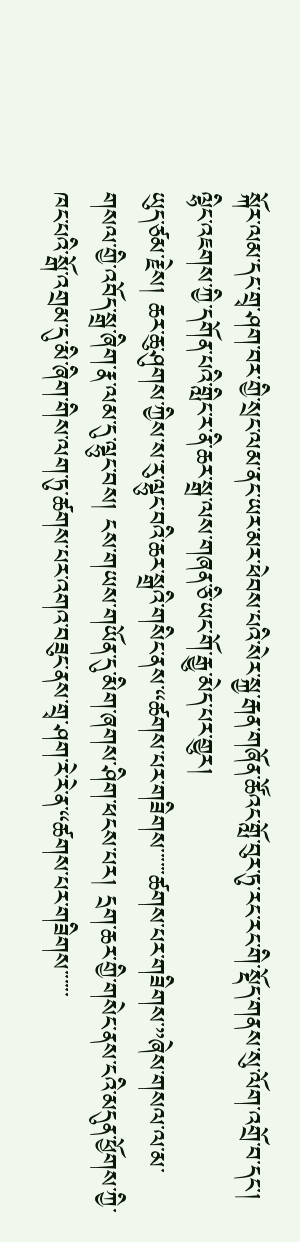སྐོར་ལམ་དང་གྲྭ་ཤག་བར་གྱི་སྲང་ལམ་ནང་ཡར་མར་ཕེབས་པའི་སེར་སྐྱ་རྒན་གཞོན་ཚོའང་གློ་བུར་ཏུ་རང་རང་གི་སྡོད་གནས་སུ་ལོག་འགྲོ་བ་དང་། ལྷིང་འཇགས་ཀྱི་དགོན་པའི་གླིང་ར་ནི་ཆར་སྒྲ་ལས་གཞན་ཅི་ཡང་གོ་རྒྱུ་མེད་པར་གྱུར།
ཡུད་ཙམ་རྗེས། ཆར་ཆུ་ཤུགས་ཀྱིས་ས་རུ་ལྷུང་བའི་ཆར་སྒྲའི་གསིང་ནས་“ཚགས་པར་གཟིགས་་་་་་ཚགས་པར་གཟིགས་”ཞེས་གསལ་ལ་མ་གསལ་གྱི་འབོད་སྒྲ་ཞིག་རྣ་ལམ་དུ་ལྷུང་བས། ངས་གཡས་གཡོན་དུ་མིག་ཞགས་ཤིག་ཕངས་པར། དྲག་ཆར་གྱི་གསེང་ནས་ངའི་མདུན་ཕྱོགས་ཀྱི་ཁང་པའི་སྒོ་འགྲམ་དུ་མི་ཞིག་གིས་ལག་ཏུ་ཚགས་པར་འགའ་བཟུང་ནས་གྲྭ་ཤག་རེ་རེ་ན་“ཚགས་པར་གཟིགས་་་་་་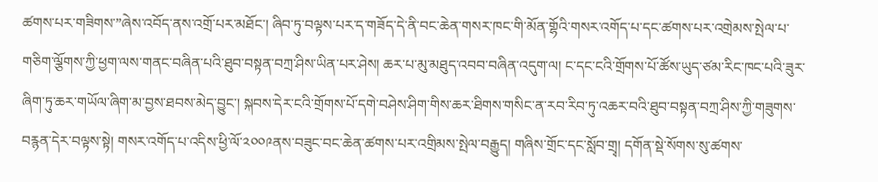ཚགས་པར་གཟིགས་”ཞེས་འབོད་ནས་འགྲོ་པར་མཐོང་། ཞིབ་ཏུ་བལྟས་པར་ད་གཟོད་དེ་ནི་བང་ཆེན་གསར་ཁང་གི་མོན་གྷོའི་གསར་འགོད་པ་དང་ཚགས་པར་འགྲེམས་སྤེལ་པ་གཅིག་ལྕོགས་ཀྱི་ཕྱག་ལས་གནང་བཞིན་པའི་ཐུབ་བསྟན་བཀྲ་ཤིས་ཡིན་པར་ཤེས། ཆར་པ་མུ་མཐུད་འབབ་བཞིན་འདུག་ལ། ང་དང་ངའི་གྲོགས་པོ་ཚོས་ཡུད་ཙམ་རིང་ཁང་པའི་ཟུར་ཞིག་ཏུ་ཆར་གཡོལ་ཞིག་མ་བྱས་ཐབས་མེད་བྱུང་། སྐབས་དེར་ངའི་གྲོགས་པོ་དགེ་བཤེས་ཤིག་གིས་ཆར་ཐིགས་གསིང་ན་རབ་རིབ་ཏུ་འཆར་བའི་ཐུབ་བསྟན་བཀྲ་ཤིས་ཀྱི་གཟུགས་བརྙན་དེར་བལྟས་སྟེ། གསར་འགོད་པ་འདིས་ཕྱི་ལོ་༢༠༠༩ནས་བཟུང་བང་ཆེན་ཚགས་པར་འགྲིམས་སྤེལ་བརྒྱུད། གཞིས་གྲོང་དང་སློབ་གྲྭ། དགོན་སྡེ་སོགས་སུ་ཚགས་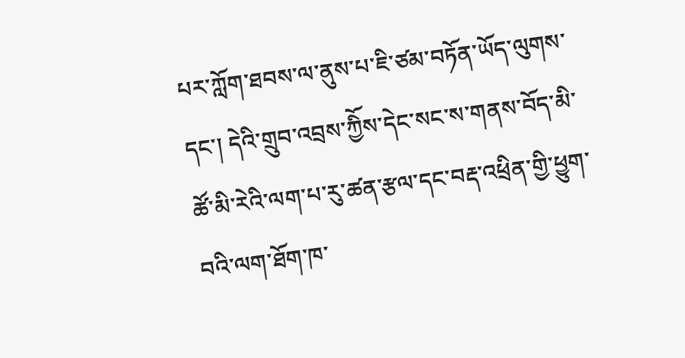པར་ཀློག་ཐབས་ལ་ནུས་པ་ཇི་ཙམ་བཏོན་ཡོད་ལུགས་དང་། དེའི་གྲུབ་འབྲས་ཀྱིོས་དེང་སང་ས་གནས་བོད་མི་ཚོ་མི་རེའི་ལག་པ་རུ་ཚན་རྩལ་དང་བརྡ་འཕྲིན་གྱི་ཕྱུག་བའི་ལག་ཐོག་ཁ་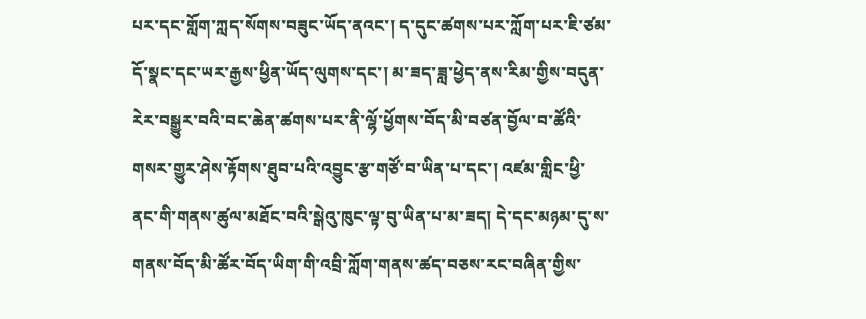པར་དང་གློག་ཀླད་སོགས་བཟུང་ཡོད་ནའང་། ད་དུང་ཚགས་པར་ཀློག་པར་ཇི་ཙམ་དོ་སྣང་དང་ཡར་རྒྱས་ཕྱིན་ཡོད་ལུགས་དང་། མ་ཟད་ཟླ་ཕྱེད་ནས་རིམ་གྱིས་བདུན་རེར་བསྒྱུར་བའི་བང་ཆེན་ཚགས་པར་ནི་ལྷོ་ཕྱོགས་བོད་མི་བཙན་བྱོལ་བ་ཚོའི་གསར་གྱུར་ཤེས་རྟོགས་ཐུབ་པའི་འབྱུང་རྩ་གཙོ་བ་ཡིན་པ་དང་། འཛམ་གླིང་ཕྱི་ནང་གི་གནས་ཚུལ་མཐོང་བའི་སྒེའུ་ཁུང་ལྟ་བུ་ཡིན་པ་མ་ཟད། དེ་དང་མཉམ་དུ་ས་གནས་བོད་མི་ཚོར་བོད་ཡིག་གི་འབྲི་ཀློག་གནས་ཚད་བཅས་རང་བཞིན་གྱིས་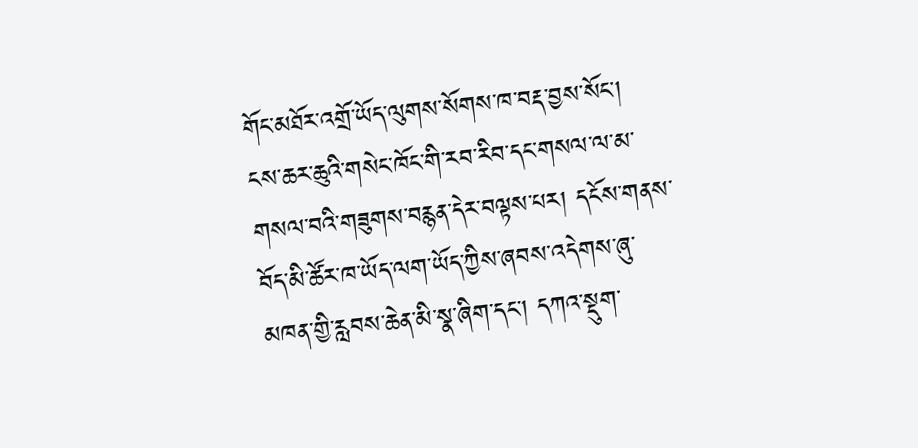གོང་མཐོར་འགྲོ་ཡོད་ལུགས་སོགས་ཁ་བརྡ་བྱས་སོང་།
ངས་ཆར་ཆུའི་གསེང་ཁོང་གི་རབ་རིབ་དང་གསལ་ལ་མ་གསལ་བའི་གཟུགས་བརྙན་དེར་བལྟས་པར། དངོས་གནས་བོད་མི་ཚོར་ཁ་ཡོད་ལག་ཡོད་ཀྱིས་ཞབས་འདེགས་ཞུ་མཁན་གྱི་རླབས་ཆེན་མི་སྣ་ཞིག་དང་། དཀའ་སྡུག་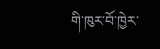གི་ཁུར་བོ་ཁྱེར་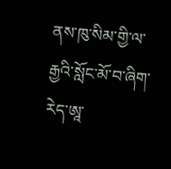ནས་ཁུ་སིམ་གྱི་ལ་རྒྱའི་སློང་མོ་བ་ཞིག་རེད་ཨཱ་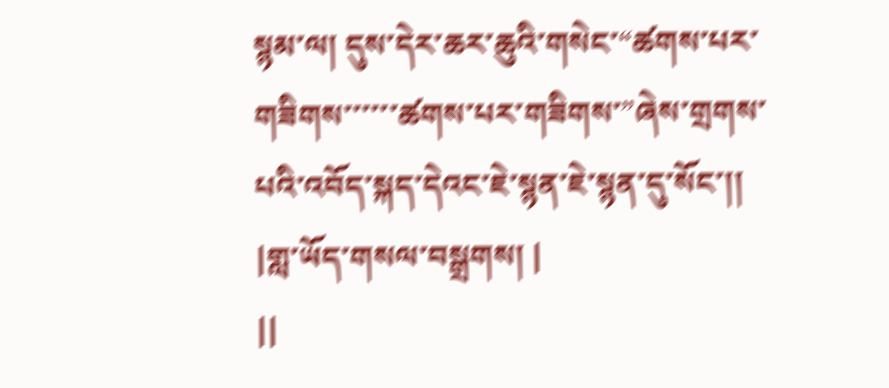སྙམ་ལ། དུས་དེར་ཆར་ཆུའི་གསེང་“ཚགས་པར་གཟིགས་་་་་་ཚགས་པར་གཟིགས་”ཞེས་གྲགས་པའི་འབོད་སྐད་དེའང་ཇེ་སྙན་ཇེ་སྙན་དུ་སོང་།།
|གླ་ཡོད་གསལ་བསྒྲགས། |
||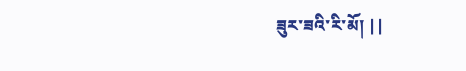ཟུར་ཟའི་རི་མོ། ||